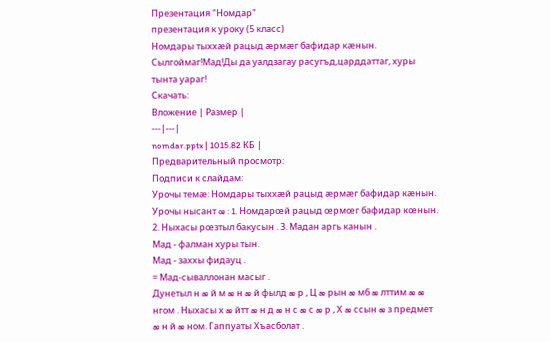Презентация "Номдар"
презентация к уроку (5 класс)
Номдары тыххæй рацыд æрмæг бафидар кæнын.
Сылгоймаг!Мад!Ды да уалдзагау расугъд,царддаттаг, хуры тынта уараг!
Скачать:
Вложение | Размер |
---|---|
nomdar.pptx | 1015.82 КБ |
Предварительный просмотр:
Подписи к слайдам:
Урочы темæ: Номдары тыххæй рацыд æрмæг бафидар кæнын.
Урочы нысант œ : 1. Номдарœй рацыд œрмœг бафидар кœнын. 2. Ныхасы рœзтыл бакусын . 3. Мадан аргь канын .
Мад - фалман хуры тын.
Мад - заххы фидауц .
= Мад-сываллонан масыг .
Дунетыл н æ й м æ н æ й фылд æ р , Ц æ рын æ мб æ лттим æ æ нгом . Ныхасы х æ йтт æ н д æ н с æ с æ р , Х æ ссын æ з предмет æ н й æ ном. Гаппуаты Хъасболат .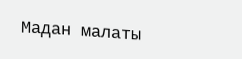Мадан малаты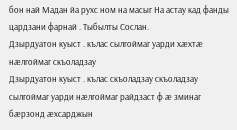бон най Мадан йа рухс ном на масыг На астау кад фанды цардзани фарнай . Тыбылты Сослан.
Дзырдуатон куыст . кълас сылгоймаг уарди хæхтæ нæлгоймаг скъоладзау
Дзырдуатон куыст . кълас скъоладзау скъоладзау сылгоймаг уарди нæлгоймаг райдзаст ф ӕ зминаг бæрзонд æхсарджын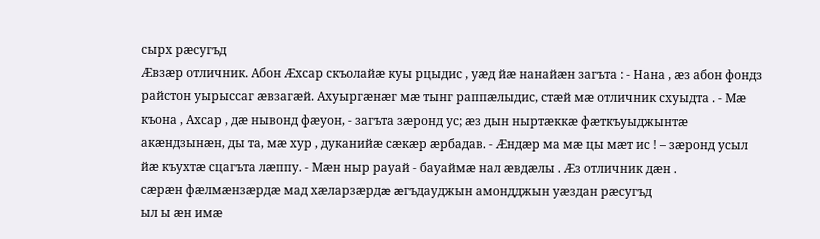сырх рæсугъд
Æвзæр отличник. Абон Æхсар скъолайæ куы рцыдис , уæд йæ нанайæн загъта : - Нана , æз абон фондз райстон уырыссаг æвзагæй. Ахуыргæнæг мæ тынг раппæлыдис, стæй мæ отличник схуыдта . - Мæ къона , Ахсар , дæ нывонд фæуон, - загъта зæронд ус; æз дын ныртæккæ фæткъуыджынтæ акæндзынæн, ды та, мæ хур , дуканийæ сæкæр æрбадав. - Æндæр ма мæ цы мæт ис ! – зæронд усыл йæ къухтæ сцагъта лæппу. - Мæн ныр рауай - бауаймæ нал æвдæлы . Æз отличник дæн .
сæрæн фæлмæнзæрдæ мад хæларзæрдæ æгъдауджын амондджын уæздан рæсугъд
ыл ы æн имæ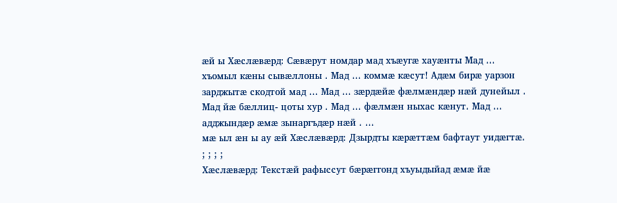æй ы Хӕслӕвӕрд: Сӕвӕрут номдар мад хъӕугӕ хауӕнты Мад … хъомыл кӕны сывӕллоны . Мад … коммӕ кӕсут! Адӕм бирӕ уарзон зарджытӕ скодтой мад … Мад … зӕрдӕйӕ фӕлмӕндӕр нӕй дунейыл . Мад йӕ бӕллиц- цоты хур . Мад … фӕлмӕн ныхас кӕнут. Мад … адджындӕр ӕмӕ зынаргъдӕр нӕй . …
мæ ыл æн ы ау æй Хæслæвæрд: Дзырдты кæрæттæм бафтаут уидæгтæ. ; ; ; ;
Хæслæвæрд: Текстæй рафыссут бæрæггонд хъуыдыйад æмæ йæ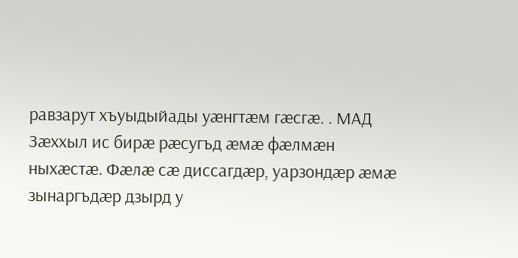равзарут хъуыдыйады уæнгтæм гæсгæ. . МАД Зæххыл ис бирæ рæсугъд æмæ фæлмæн ныхæстæ. Фæлæ сæ диссагдæр, уарзондæр æмæ зынаргъдæр дзырд у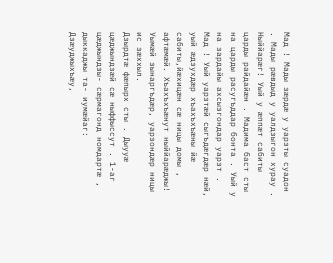Мад ! Мады зæрдæ у уарзты суадон . Мады рæвдыд у уалдзыгон хурау . Ныййарæг! Уый у æппæт сабиты царды райдайæн . Мадима баст сты на царды расугъддар бонта . Уый у на зардайы ахсызгондар уарзт . Мад ! Уый уарзтæй сыгъдæгдæр нæй, уый æдзухдæр хъахъхъæны йæ сабиты,йæхицæн сæ ницы домы , афтæмæй. Хъахъхъæнут ныййарæджы! Уымæй зынаргъдæр, уарзондæр ницы ис зæххыл.
Дзырдтæ фæпырх сты . Дыууæ цæджындзæй сæ ныффыссут . 1-аг цæджындзы- сæрмагонд номдартæ , дыккаджы та- иумæйаг: Дзæуджыхъæу,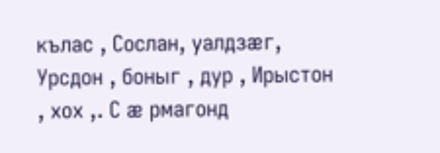кълас , Сослан, уалдзæг, Урсдон , боныг , дур , Ирыстон , хох ,. С ӕ рмагонд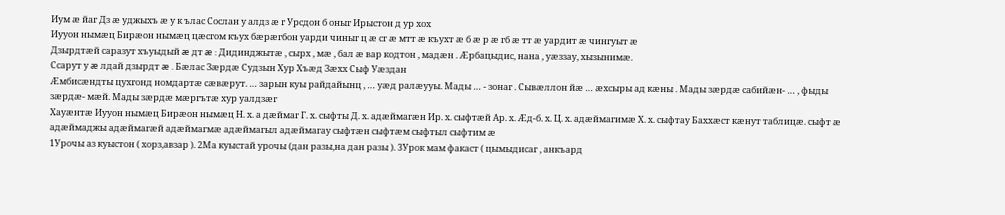Иум ӕ йаг Дз ӕ уджыхъ ӕ у к ълас Сослан у алдз ӕ г Урсдон б оныг Ирыстон д ур хох
Иууон нымæц Бирæон нымæц цæсгом къух бæрæгбон уарди чиныг ц ӕ сг ӕ мтт ӕ къухт ӕ б ӕ р ӕ гб ӕ тт ӕ уардит ӕ чингуыт ӕ
Дзырдтæй саразут хъуыдый æ дт æ : Дидинджытæ , сырх , мæ , бал ӕ вар кодтон , мадæн . Æрбацыдис, нана , уæззау, хызынимæ.
Ссарут у æ лдай дзырдт æ . Бæлас Зæрдæ Судзын Хур Хъæд Зæхх Сыф Уæздан
Æмбисæндты цухгонд номдартæ сæвæрут. … зарын куы райдайынц , … уæд ралæууы. Мады … - зонаг . Сывæллон йæ … æхсыры ад кæны . Мады зæрдæ сабийæн- … , фыды зæрдæ- мæй. Мады зæрдæ мæргътæ хур уалдзæг
Хауæнтæ Иууон нымæц Бирæон нымæц Н. х. а дæймаг Г. х. сыфты Д. х. адæймагæн Ир. х. сыфтæй Ар. х. Æд-б. х. Ц. х. адæймагимæ Х. х. сыфтау Баххæст кæнут таблицæ. сыфт ӕ адӕймаджы адӕймагӕй адӕймагмӕ адӕймагыл адӕймагау сыфтӕн сыфтӕм сыфтыл сыфтим ӕ
1Урочы аз куыстон ( хорз,авзар ). 2Ма куыстай урочы (дан разы,на дан разы ). 3Урок мам факаст ( цымыдисаг , анкъард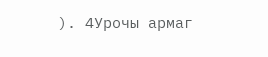). 4Урочы армаг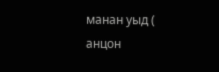манан уыд ( анцон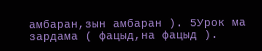амбаран,зын амбаран ). 5Урок ма зардама ( фацыд,на фацыд ).